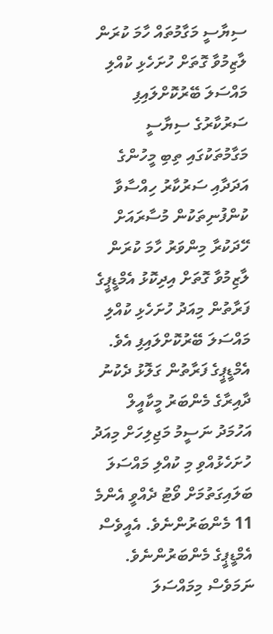ސިޔާސީ މަގާމުތައް ހާމަ ކުރަން ލާޒިމުވާ ގޮތަށް ހުށަހެޅި ކުއްލި މައްސަލަ ބޭރުކޮށްލައިފި
ސަރުކާރުގެ ސިޔާސީ މަގާމުތަކުގައި ތިބި މީހުންގެ އަދަދާއި ސަރުކާރު ހިއްސާވާ ކުންފުނިތަކުން މުސާރައަށް ހޭދަކުރާ މިންވަރު ހާމަ ކުރަން ލާޒިމުވާ ގޮތަށް އިދިކޮޅު އެމްޑީޕީގެ ފަރާތުން މިއަދު ހުށަހެޅި ކުއްލި މައްސަލަ ބޭރުކޮށްލައިފި އެވެ.
އެމްޑީޕީގެ ފަރާތުން ގަލޮޅު ދެކުނު ދާއިރާގެ މެންބަރު މީކާއީލް އަހުމަދު ނަސީމު މަޖިލިހަށް މިއަދު ހުށަހެޅުއްވި މި ކުއްލި މައްސަލަ ބަލައިގަތުމަށް ވޯޓު ދެއްވީ އެންމެ 11 މެންބަރުންނެވެ. އެއީވެސް އެމްޑީޕީގެ މެންބަރުންނެވެ. ނަމަވެސް މިމައްސަލަ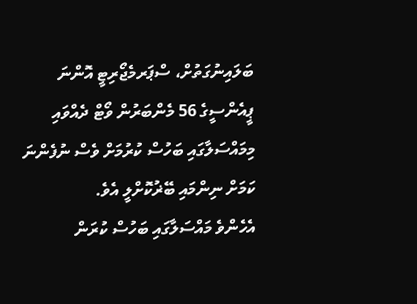ބަލައިނުގަތުށް، ސްޕަރމެޖޯރިޓީ އޮންނަ ޕީއެންސީގެ 56 މެންބަރުން ވޯޓް ދެއްވައި މިމައްސަލާގައި ބަހުސް ކުރުމަށް ވެސް ނުފެންނަ ކަމަށް ނިންމައި ބޭޜުކޮށްލީ އެވެ.
އެހެންވެ މައްސަލާގައި ބަހުސް ކުރަން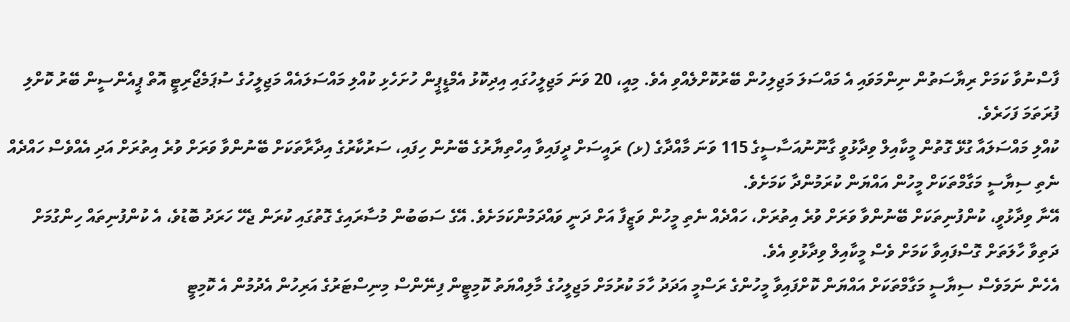ފާސްނުވާ ކަމަށް ރިޔާސަތުން ނިންމަވައި އެ މައްސަލަ މަޖިލިހުން ބޭރުކޮށްލެއްވި އެވެ. މިއީ، 20 ވަނަ މަޖިލީހުގައި އިދިކޮޅު އެމްޑީޕީން ހުށަހެޅި ކުއްލި މައްސަލައެއް މަޖިލީހުގެ ސުޕަމެޖޯރިޓީ އޮތް ޕީއެންސީން ބޭރު ކޮށްލި ފުރަތަމަ ފަހަރެވެ.
ކުއްލި މައްސަލައާ ގުޅޭ ގޮތުން މީކާއިލް ވިދާޅުވީ ގާނޫނުއަސާސީގެ 115 ވަނަ މާއްދާގެ (ޅ) ރައީސަށް ދީފައިވާ އިހްތިޔާރުގެ ބޭނުން ހިފައި، ސަރުކާރުގެ އިދާރާތަކަށް ބޭނުންވާ ވަރަށް ވުރެ އިތުރަށް އަދި އެއްވެސް ހައްދެއް ނެތި ސިޔާސީ މަގާމްތަކަށް މީހުން އައްޔަން ކުރަމުންދާ ކަމަށެވެ.
އޭނާ ވިދާޅުވީ، ކުންފުނިތަކަށް ބޭނުންވާ ވަރަށް ވުރެ އިތުރަށް، ހައްދެއް ނެތި މީހުން ވަޒީފާ އަށް ދަނީ ވައްދަމުންކަމަށެވެ. އޭގެ ސަބަބުން މުސާރައިގެ ގޮތުގައި ކުރަން ޖެހޭ ހަރަދު ބޮޑުވެ، އެ ކުންފުނިތައް ހިންގުމަށް ދަތިވާ ހާލަތަށް ގޮސްފައިވާ ކަމަށް ވެސް މީކާއިލް ވިދާޅުވި އެވެ.
އެހެން ނަމަވެސް ސިޔާސީ މަގާމްތަކަށް އައްޔަން ކޮށްފައިވާ މީހުންގެ ރަސްމީ އަދަދު ހާމަ ކުރުމަށް މަޖިލީހުގެ މާލިއްޔަތު ކޮމިޓީން ފިނޭންސް މިނިސްޓަރުގެ އަރިހުން އެދުމުން އެ ކޮމިޓީ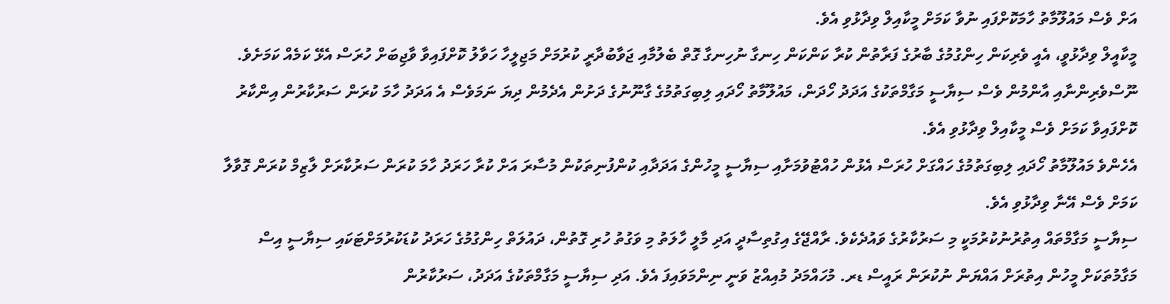އަށް ވެސް މައުލޫމާތު ހާމަކޮށްފައި ނުވާ ކަމަށް މީކާއިލް ވިދާޅުވި އެވެ.
މީކާއީލް ވިދާޅުވީ، އެއީ ވެރިކަން ހިންގުމުގެ ބާރުގެ ފަރާތުން ކުރާ ކަންކަން ހިނގާ ނުހިނގާ ގޮތް ބެލުމާއި ޖަވާބުދާރީ ކުރުމަށް މަޖިލީހާ ހަވާލު ކޮށްފައިވާ ވާޖިބަށް ހުރަސް އެޅޭ ކަމެއް ކަމަށެވެ.
ނޫސްވެރިންނާއި އާންމުން ވެސް ސިޔާސީ މަގާމްތަކުގެ އަދަދު ހޯދަން، މައުލޫމާތު ހޯދައި ލިބިގަތުމުގެ ގާނޫނުގެ ދަށުން އެދެމުން ދިޔަ ނަމަވެސް އެ އަދަދު ހާމަ ކުރަން ސަރުކާރުން އިންކާރު ކޮށްފައިވާ ކަމަށް ވެސް މީކާއިލް ވިދާޅުވި އެވެ.
އެހެންވެ މައުލޫމާތު ހޯދައި ލިބިގަތުމުގެ ހައްގަށް ހުރަސް އެޅުން ހުއްޓުވުމަށާއި ސިޔާސީ މީހުންގެ އަދަދާއި ކުންފުނިތަކުން މުސާރަ އަށް ކުރާ ހަރަދު ހާމަ ކުރަން ސަރުކާރަށް ލާޒިމް ކުރަން ގޮވާލާ ކަމަށް ވެސް އޭނާ ވިދާޅުވި އެވެ.
ސިޔާސީ މަގާމްތައް އިތުރުނުކުރުމަކީ މި ސަރުކާރުގެ ވައުދެކެވެ. ރާއްޖޭގެ އިގުތިސާދީ އަދި މާލީ ހާލަތު މި ވަގުތު ހުރި ގޮތުން، ދައުލަތް ހިންގުމުގެ ހަރަދު ކުޑަކުރުމަށްޓަކައި ސިޔާސީ އިސް މަގާމުތަކަށް މީހުން އިތުރަށް އައްޔަން ނުކުރަން ރައީސް ޑރ. މުހައްމަދު މުއިއްޒު ވަނީ ނިންމަވައިފަ އެވެ. އަދި ސިޔާސީ މަގާމްތަކުގެ އަދަދު، ސަރުކާރުން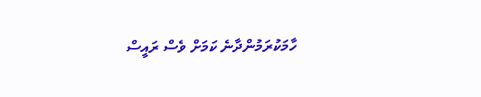ހާމަކުރަމުންދާނެ ކަމަށް ވެސް ރައީސް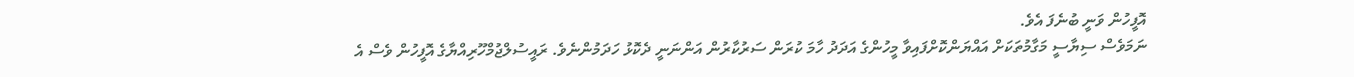އޮފީހުން ވަނީ ބުނެފަ އެވެ.
ނަމަވެސް ސިޔާސީ މަގާމުތަކަށް އައްޔަންކޮށްފައިވާ މީހުންގެ އަދަދު ހާމަ ކުރަން ސަރުކާރުން އަންނަނީ ދެކޮޅު ހަދަމުންނެވެ. ރައީސުލްޖުމްހޫރިއްޔާގެ އޮފީހުން ވެސް އެ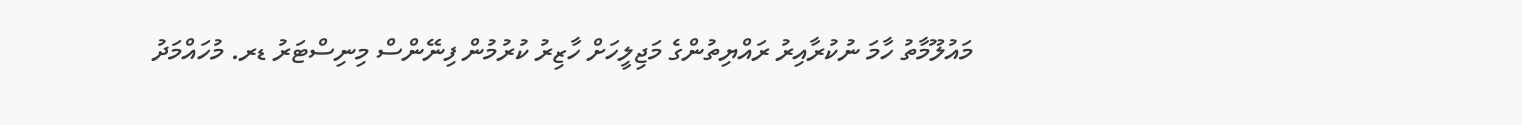މައުލޫމާތު ހާމަ ނުކުރާއިރު ރައްޔިތުންގެ މަޖިލީހަށް ހާޒިރު ކުރުމުން ފިނޭންސް މިނިސްޓަރު ޑރ. މުހައްމަދު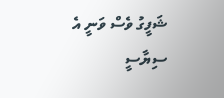ޝަފީގު ވެސް ވަނީ އެ ސިޔާސީ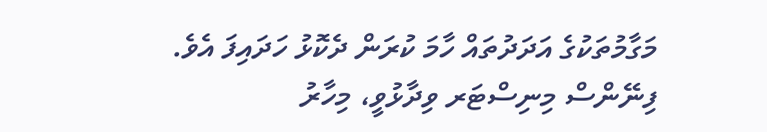މަގާމުތަކުގެ އަދަދުތައް ހާމަ ކުރަން ދެކޮޅު ހަދައިފަ އެވެ.
ފިނޭންސް މިނިސްޓަރ ވިދާޅުވީ، މިހާރު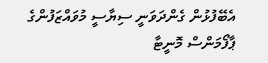އެބޭފުޅުން ގެންދަވަނީ ސިޔާސީ މުވައްޒަފުންގެ ޕާފޯމަންސް މޮނީޓާ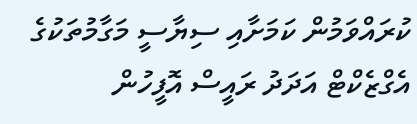ކުރައްވަމުން ކަމަށާއި ސިޔާސީ މަގާމުތަކުގެ އެގްޒެކްޓް އަދަދު ރައީސް އޮފީހުން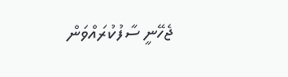ޖެހޭނީ ސާފުކުރައްވަން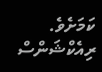ކަމަށެވެ.
ރިއެކްޝަންސް